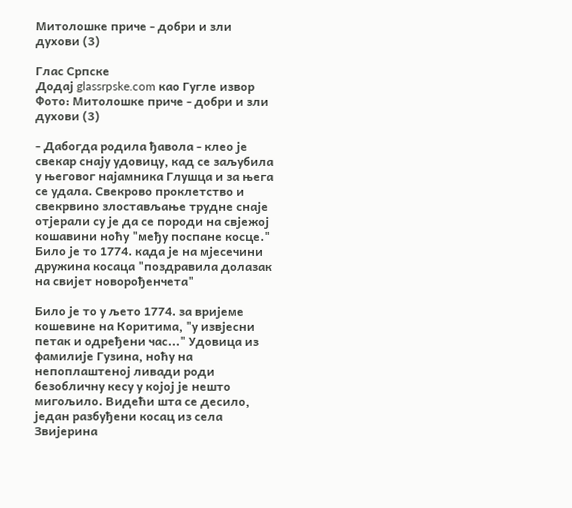Митолошке приче - добри и зли духови (3)

Глас Српске
Додај glassrpske.com као Гугле извор
Фото: Митолошке приче - добри и зли духови (3)

- Дабогда родила ђавола - клео је свекар снају удовицу, кад се заљубила у његовог најамника Глушца и за њега се удала. Свекрово проклетство и свекрвино злостављање трудне снаје отјерали су је да се породи на свјежој кошавини ноћу "међу поспане косце." Било је то 1774. када је на мјесечини дружина косаца "поздравила долазак на свијет новорођенчета"

Било је то у љето 1774. за вријеме кошевине на Коритима, "у извјесни петак и одређени час..." Удовица из фамилије Гузина, ноћу на непоплаштеној ливади роди безобличну кесу у којој је нешто мигољило. Видећи шта се десило, један разбуђени косац из села Звијерина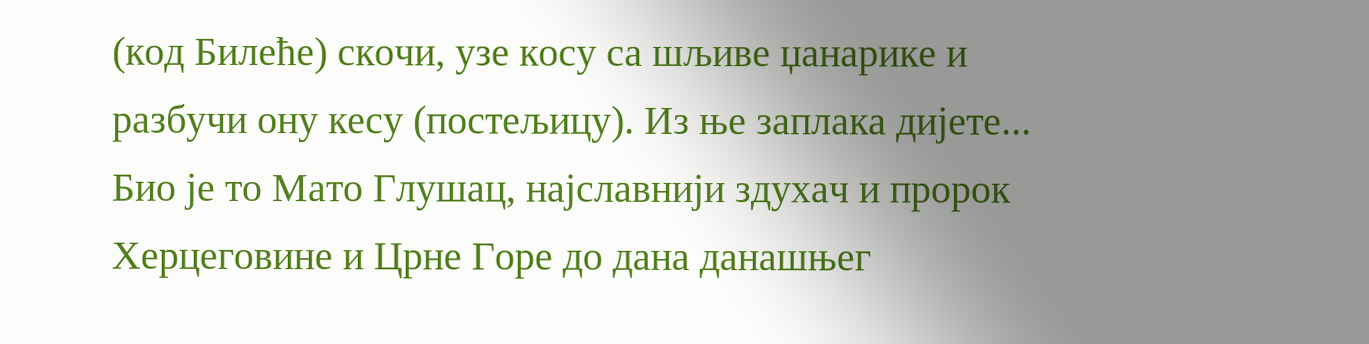(код Билеће) скочи, узе косу са шљиве џанарике и разбучи ону кесу (постељицу). Из ње заплака дијете... Био је то Мато Глушац, најславнији здухач и пророк Херцеговине и Црне Горе до дана данашњег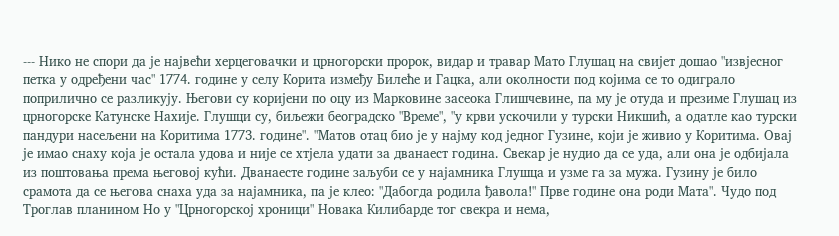--- Нико не спори да је највећи херцеговачки и црногорски пророк, видар и травар Мато Глушац на свијет дошао "извјесног петка у одређени час" 1774. године у селу Корита између Билеће и Гацка, али околности под којима се то одиграло поприлично се разликују. Његови су коријени по оцу из Марковине засеока Глишчевине, па му је отуда и презиме Глушац из црногорске Катунске Нахије. Глушци су, биљежи београдско "Време", "у крви ускочили у турски Никшић, а одатле као турски пандури насељени на Коритима 1773. године". "Матов отац био је у најму код једног Гузине, који је живио у Коритима. Овај је имао снаху која је остала удова и није се хтјела удати за дванаест година. Свекар је нудио да се уда, али она је одбијала из поштовања према његовој кући. Дванаесте године заљуби се у најамника Глушца и узме га за мужа. Гузину је било срамота да се његова снаха уда за најамника, па је клео: "Дабогда родила ђавола!" Прве године она роди Мата". Чудо под Троглав планином Но у "Црногорској хроници" Новака Килибарде тог свекра и нема,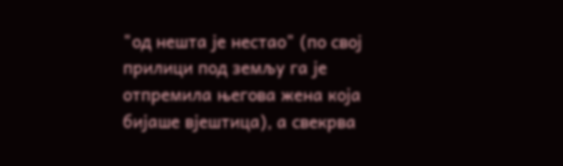"од нешта је нестао" (по свој прилици под земљу га је отпремила његова жена која бијаше вјештица), а свекрва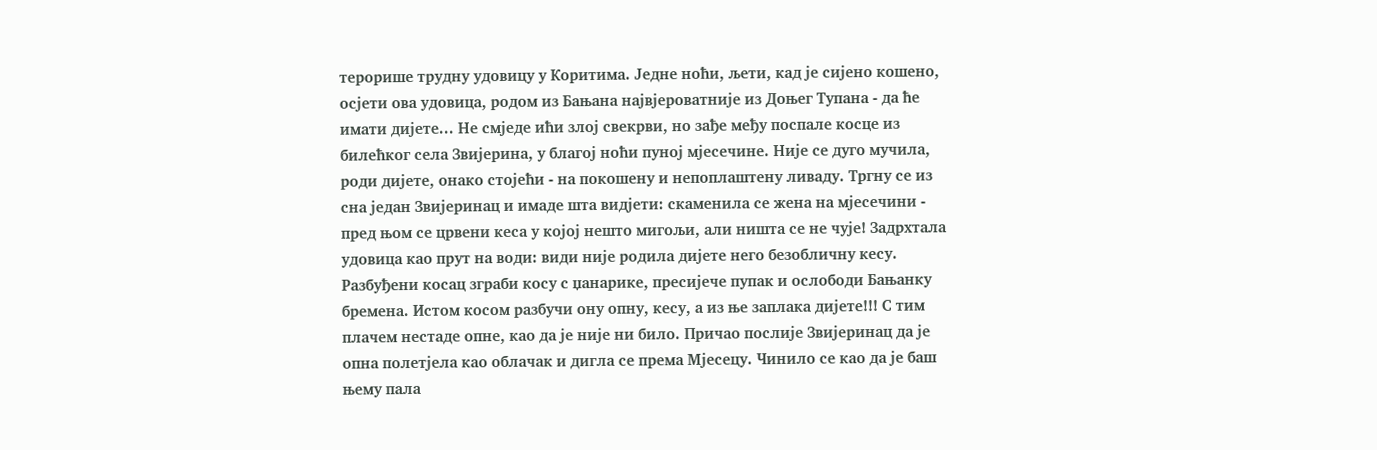терорише трудну удовицу у Коритима. Једне ноћи, љети, кад је сијено кошено, осјети ова удовица, родом из Бањана највјероватније из Доњег Тупана - да ће имати дијете... Не смједе ићи злој свекрви, но зађе међу поспале косце из билећког села Звијерина, у благој ноћи пуној мјесечине. Није се дуго мучила, роди дијете, онако стојећи - на покошену и непоплаштену ливаду. Тргну се из сна један Звијеринац и имаде шта видјети: скаменила се жена на мјесечини - пред њом се црвени кеса у којој нешто мигољи, али ништа се не чује! Задрхтала удовица као прут на води: види није родила дијете него безобличну кесу. Разбуђени косац зграби косу с џанарике, пресијече пупак и ослободи Бањанку бремена. Истом косом разбучи ону опну, кесу, а из ње заплака дијете!!! С тим плачем нестаде опне, као да је није ни било. Причао послије Звијеринац да је опна полетјела као облачак и дигла се према Мјесецу. Чинило се као да је баш њему пала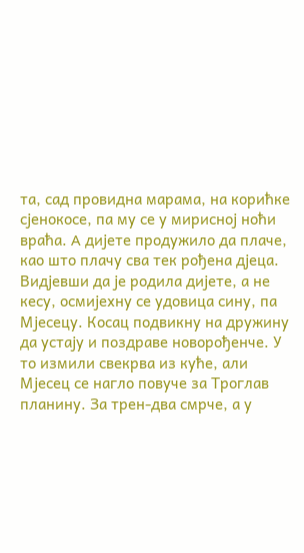та, сад провидна марама, на корићке сјенокосе, па му се у мирисној ноћи враћа. A дијете продужило да плаче, као што плачу сва тек рођена дјеца. Видјевши да је родила дијете, а не кесу, осмијехну се удовица сину, па Мјесецу. Косац подвикну на дружину да устају и поздраве новорођенче. У то измили свекрва из куће, али Мјесец се нагло повуче за Троглав планину. За трен-два смрче, а у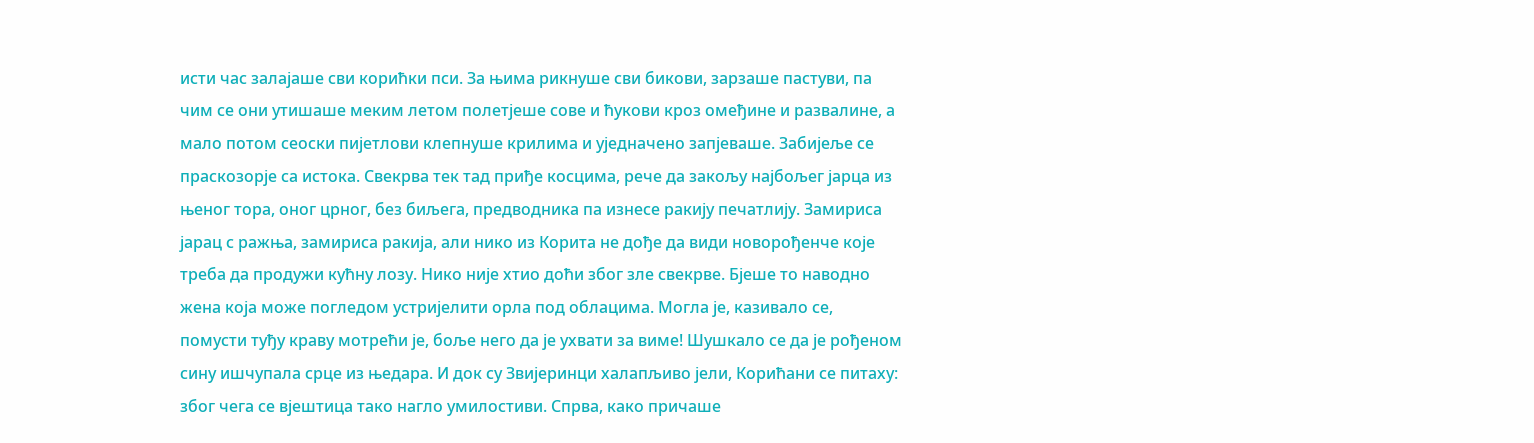исти час залајаше сви корићки пси. За њима рикнуше сви бикови, зарзаше пастуви, па чим се они утишаше меким летом полетјеше сове и ћукови кроз омеђине и развалине, а мало потом сеоски пијетлови клепнуше крилима и уједначено запјеваше. Забијеље се праскозорје са истока. Свекрва тек тад приђе косцима, рече да закољу најбољег јарца из њеног тора, оног црног, без биљега, предводника па изнесе ракију печатлију. Замириса јарац с ражња, замириса ракија, али нико из Корита не дође да види новорођенче које треба да продужи кућну лозу. Нико није хтио доћи због зле свекрве. Бјеше то наводно жена која може погледом устријелити орла под облацима. Могла је, казивало се, помусти туђу краву мотрећи је, боље него да је ухвати за виме! Шушкало се да је рођеном сину ишчупала срце из њедара. И док су Звијеринци халапљиво јели, Корићани се питаху: због чега се вјештица тако нагло умилостиви. Спрва, како причаше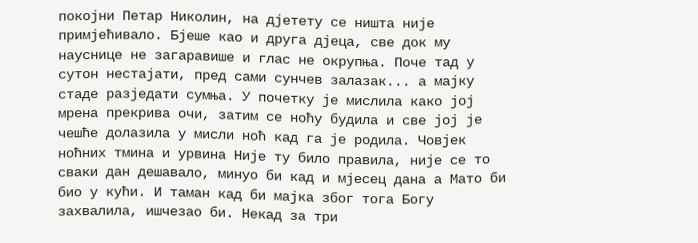покојни Петар Николин, на дјетету се ништа није примјећивало. Бјеше као и друга дјеца, све док му науснице не загаравише и глас не окрупња. Поче тад у сутон нестајати, пред сами сунчев залазак... а мајку стаде разједати сумња. У почетку је мислила како јој мрена прекрива очи, затим се ноћу будила и све јој је чешће долазила у мисли ноћ кад га је родила. Човјек ноћних тмина и урвина Није ту било правила, није се то сваки дан дешавало, минуо би кад и мјесец дана а Мато би био у кући. И таман кад би мајка због тога Богу захвалила, ишчезао би. Некад за три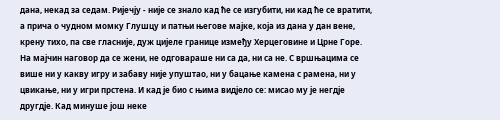дана, некад за седам. Ријечју - није се знало кад ће се изгубити, ни кад ће се вратити, а прича о чудном момку Глушцу и патњи његове мајке, која из дана у дан вене, крену тихо, па све гласније, дуж цијеле границе између Херцеговине и Црне Горе. На мајчин наговор да се жени, не одговараше ни са да, ни са не. С вршњацима се више ни у какву игру и забаву није упуштао, ни у бацање камена с рамена, ни у цвикање, ни у игри прстена. И кад је био с њима видјело се: мисао му је негдје другдје. Кад минуше још неке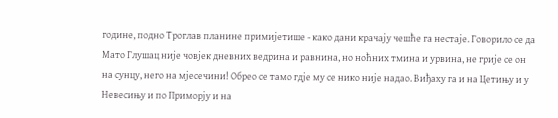године, подно Троглав планине примијетише - како дани крачају чешће га нестаје. Говорило се да Мато Глушац није човјек дневних ведрина и равнина, но ноћних тмина и урвина, не грије се он на сунцу, него на мјесечини! Обрео се тамо гдје му се нико није надао. Виђаху га и на Цетињу и у Невесињу и по Приморју и на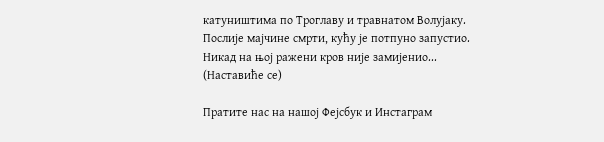катуништима по Троглаву и травнатом Волујаку. Послије мајчине смрти, кућу је потпуно запустио. Никад на њој ражени кров није замијенио... (Наставиће се)

Пратите нас на нашој Фејсбук и Инстаграм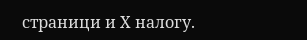страници и X налогу.